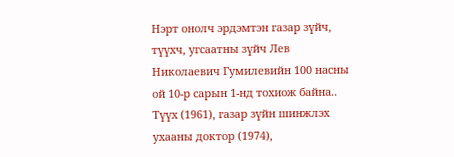Нэрт онолч эрдэмтэн газар зүйч, түүхч, угсаатны зүйч Лев Николаевич Гумилевийн 100 насны ой 10-р сарын 1-нд тохиож байна.. Түүх (1961), газар зүйн шинжлэх ухааны доктор (1974),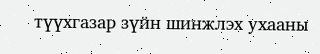түүхгазар зүйн шинжлэх ухааны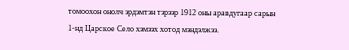томоохон онолч эрдэмтэн тэрээр 1912 оны аравдугаар сарын 1-нд Царское Село хэмээх хотод мэндэлжээ.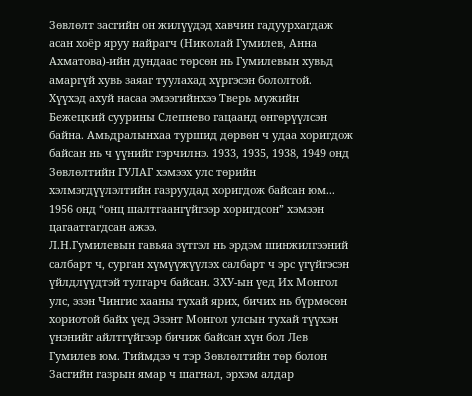Зөвлөлт засгийн он жилүүдэд хавчин гадуурхагдаж асан хоёр яруу найрагч (Николай Гумилев, Анна Ахматова)-ийн дундаас төрсөн нь Гумилевын хувьд амаргүй хувь заяаг туулахад хүргэсэн бололтой.
Хүүхэд ахуй насаа эмээгийнхээ Тверь мужийн Бежецкий суурины Слепнево гацаанд өнгөрүүлсэн байна. Амьдралынхаа туршид дөрвөн ч удаа хоригдож байсан нь ч үүнийг гэрчилнэ. 1933, 1935, 1938, 1949 онд Зөвлөлтийн ГУЛАГ хэмээх улс төрийн хэлмэгдүүлэлтийн газруудад хоригдож байсан юм... 1956 онд “онц шалтгаангүйгээр хоригдсон” хэмээн цагаатгагдсан ажээ.
Л.Н.Гумилевын гавьяа зүтгэл нь эрдэм шинжилгээний салбарт ч, сурган хүмүүжүүлэх салбарт ч эрс үгүйгэсэн үйлдлүүдтэй тулгарч байсан. ЗХУ-ын үед Их Монгол улс, эзэн Чингис хааны тухай ярих, бичих нь бүрмөсөн хориотой байх үед Эзэнт Монгол улсын тухай түүхэн үнэнийг айлтгүйгээр бичиж байсан хүн бол Лев Гумилев юм. Тиймдээ ч тэр Зөвлөлтийн төр болон Засгийн газрын ямар ч шагнал, эрхэм алдар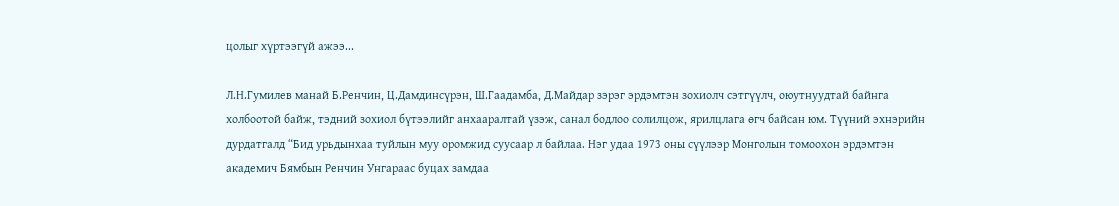цолыг хүртээгүй ажээ...

Л.Н.Гумилев манай Б.Ренчин, Ц.Дамдинсүрэн, Ш.Гаадамба, Д.Майдар зэрэг эрдэмтэн зохиолч сэтгүүлч, оюутнуудтай байнга холбоотой байж, тэдний зохиол бүтээлийг анхааралтай үзэж, санал бодлоо солилцож, ярилцлага өгч байсан юм. Түүний эхнэрийн дурдатгалд “Бид урьдынхаа туйлын муу оромжид суусаар л байлаа. Нэг удаа 1973 оны сүүлээр Монголын томоохон эрдэмтэн академич Бямбын Ренчин Унгараас буцах замдаа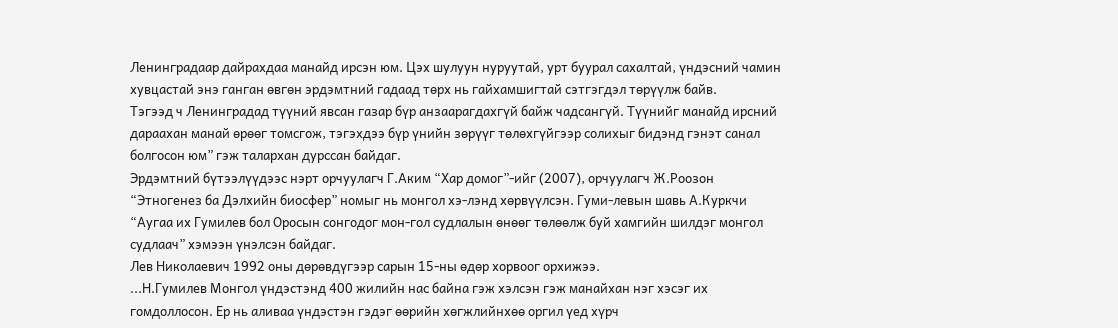Ленинградаар дайрахдаа манайд ирсэн юм. Цэх шулуун нуруутай, урт буурал сахалтай, үндэсний чамин хувцастай энэ ганган өвгөн эрдэмтний гадаад төрх нь гайхамшигтай сэтгэгдэл төрүүлж байв.
Тэгээд ч Ленинградад түүний явсан газар бүр анзаарагдахгүй байж чадсангүй. Түүнийг манайд ирсний дараахан манай өрөөг томсгож, тэгэхдээ бүр үнийн зөрүүг төлөхгүйгээр солихыг бидэнд гэнэт санал болгосон юм” гэж талархан дурссан байдаг.
Эрдэмтний бүтээлүүдээс нэрт орчуулагч Г.Аким “Хар домог”-ийг (2007), орчуулагч Ж.Роозон “Этногенез ба Дэлхийн биосфер” номыг нь монгол хэ-лэнд хөрвүүлсэн. Гуми-левын шавь А.Куркчи “Аугаа их Гумилев бол Оросын сонгодог мон-гол судлалын өнөөг төлөөлж буй хамгийн шилдэг монгол судлаач” хэмээн үнэлсэн байдаг.
Лев Николаевич 1992 оны дөрөвдүгээр сарын 15-ны өдөр хорвоог орхижээ.
...Н.Гумилев Монгол үндэстэнд 400 жилийн нас байна гэж хэлсэн гэж манайхан нэг хэсэг их гомдоллосон. Ер нь аливаа үндэстэн гэдэг өөрийн хөгжлийнхөө оргил үед хүрч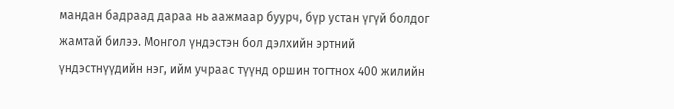мандан бадраад дараа нь аажмаар буурч, бүр устан үгүй болдог жамтай билээ. Монгол үндэстэн бол дэлхийн эртний үндэстнүүдийн нэг, ийм учраас түүнд оршин тогтнох 400 жилийн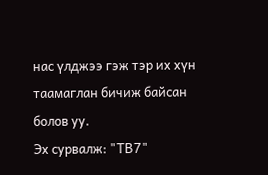нас үлджээ гэж тэр их хүн таамаглан бичиж байсан болов уу.
Эх сурвалж: "ТВ7"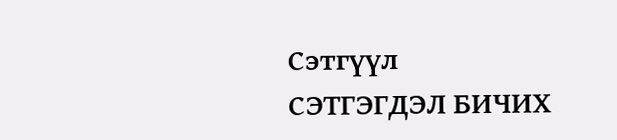Сэтгүүл
СЭТГЭГДЭЛ БИЧИХ